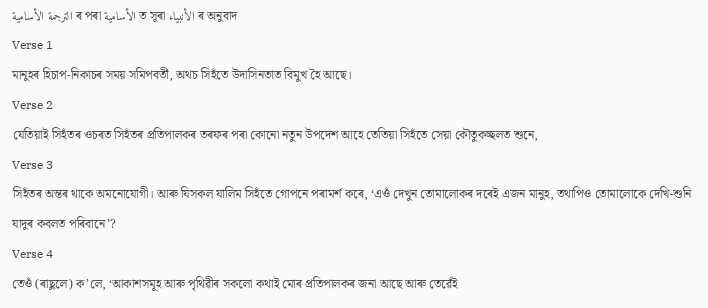الترجمة الأسامية ৰ পৰা الأسامية ত সূৰা الأنبياء ৰ অনুবাদ
Verse 1
মানুহৰ হিচাপ-নিকাচৰ সময় সমিপবৰ্তী, অথচ সিহঁতে উদাসিনতাত বিমুখ হৈ আছে।
Verse 2
যেতিয়াই সিহঁতৰ ওচৰত সিহঁতৰ প্ৰতিপালকৰ তৰফৰ পৰা কোনো নতুন উপদেশ আহে তেতিয়া সিহঁতে সেয়া কৌতুকচ্ছলত শুনে,
Verse 3
সিহঁতৰ অন্তৰ থাকে অমনোযোগী। আৰু যিসকল যালিম সিহঁতে গোপনে পৰামৰ্শ কৰে, ‘এওঁ দেখুন তোমালোকৰ দৰেই এজন মানুহ, তথাপিও তোমালোকে দেখি-শুনি যাদুৰ কবলত পৰিবানে’?
Verse 4
তেওঁ (ৰাছুলে) ক’লে, ‘আকাশসমূহ আৰু পৃথিৱীৰ সকলো কথাই মোৰ প্ৰতিপালকৰ জনা আছে আৰু তেৱেঁই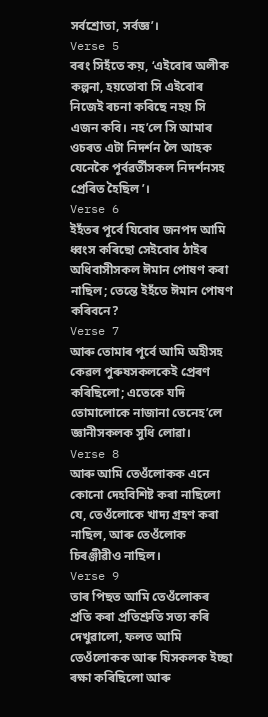সৰ্বশ্ৰোতা, সৰ্বজ্ঞ’।
Verse 5
বৰং সিহঁতে কয়, ‘এইবোৰ অলীক কল্পনা, হয়তোবা সি এইবোৰ নিজেই ৰচনা কৰিছে নহয় সি এজন কবি। নহ’লে সি আমাৰ ওচৰত এটা নিদৰ্শন লৈ আহক যেনেকৈ পূৰ্বৱৰ্তীসকল নিদৰ্শনসহ প্ৰেৰিত হৈছিল’।
Verse 6
ইহঁতৰ পূৰ্বে যিবোৰ জনপদ আমি ধ্বংস কৰিছো সেইবোৰ ঠাইৰ অধিবাসীসকল ঈমান পোষণ কৰা নাছিল; তেন্তে ইহঁতে ঈমান পোষণ কৰিবনে?
Verse 7
আৰু তোমাৰ পূৰ্বে আমি অহীসহ কেৱল পুৰুষসকলকেই প্ৰেৰণ কৰিছিলো; এতেকে যদি তোমালোকে নাজানা তেনেহ’লে জ্ঞানীসকলক সুধি লোৱা।
Verse 8
আৰু আমি তেওঁলোকক এনে কোনো দেহবিশিষ্ট কৰা নাছিলো যে, তেওঁলোকে খাদ্য গ্ৰহণ কৰা নাছিল, আৰু তেওঁলোক চিৰঞ্জীৱীও নাছিল।
Verse 9
তাৰ পিছত আমি তেওঁলোকৰ প্ৰতি কৰা প্ৰতিশ্ৰুতি সত্য কৰি দেখুৱালো, ফলত আমি তেওঁলোকক আৰু যিসকলক ইচ্ছা ৰক্ষা কৰিছিলো আৰু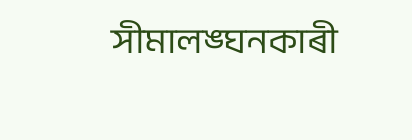সীমালঙ্ঘনকাৰী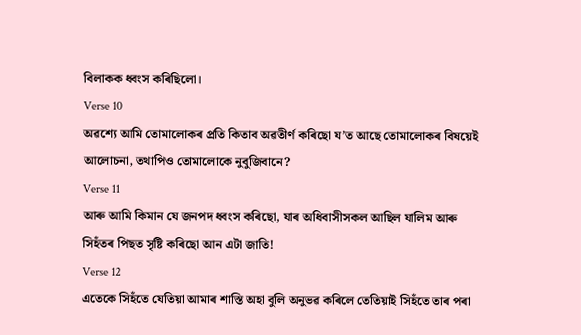বিলাকক ধ্বংস কৰিছিলো।
Verse 10
অৱশ্যে আমি তোমালোকৰ প্ৰতি কিতাব অৱতীৰ্ণ কৰিছো য’ত আছে তোমালোকৰ বিষয়েই আলোচনা, তথাপিও তোমালোকে নুবুজিবানে?
Verse 11
আৰু আমি কিমান যে জনপদ ধ্বংস কৰিছো, যাৰ অধিবাসীসকল আছিল যালিম আৰু সিহঁতৰ পিছত সৃষ্টি কৰিছো আন এটা জাতি!
Verse 12
এতেকে সিহঁতে যেতিয়া আমাৰ শাস্তি অহা বুলি অনুভৱ কৰিলে তেতিয়াই সিহঁতে তাৰ পৰা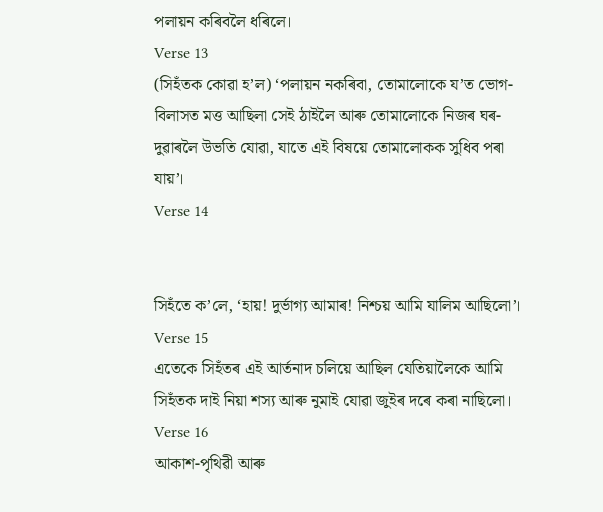পলায়ন কৰিবলৈ ধৰিলে।
Verse 13
(সিহঁতক কোৱা হ’ল) ‘পলায়ন নকৰিবা, তোমালোকে য’ত ভোগ-বিলাসত মত্ত আছিলা সেই ঠাইলৈ আৰু তোমালোকে নিজৰ ঘৰ-দুৱাৰলৈ উভতি যোৱা, যাতে এই বিষয়ে তোমালোকক সুধিব পৰা যায়’।
Verse 14


সিহঁতে ক’লে, ‘হায়! দুৰ্ভাগ্য আমাৰ! নিশ্চয় আমি যালিম আছিলো’।
Verse 15
এতেকে সিহঁতৰ এই আৰ্তনাদ চলিয়ে আছিল যেতিয়ালৈকে আমি সিহঁতক দাই নিয়া শস্য আৰু নুমাই যোৱা জুইৰ দৰে কৰা নাছিলো।
Verse 16
আকাশ-পৃথিৱী আৰু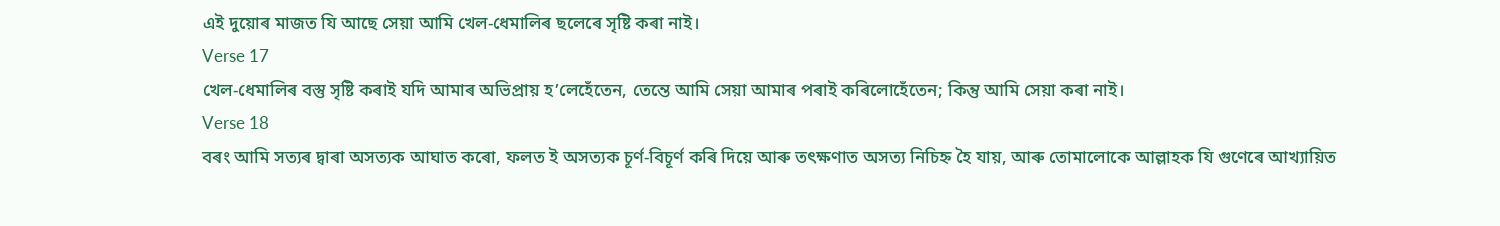এই দুয়োৰ মাজত যি আছে সেয়া আমি খেল-ধেমালিৰ ছলেৰে সৃষ্টি কৰা নাই।
Verse 17
খেল-ধেমালিৰ বস্তু সৃষ্টি কৰাই যদি আমাৰ অভিপ্ৰায় হ’লেহেঁতেন, তেন্তে আমি সেয়া আমাৰ পৰাই কৰিলোহেঁতেন; কিন্তু আমি সেয়া কৰা নাই।
Verse 18
বৰং আমি সত্যৰ দ্বাৰা অসত্যক আঘাত কৰো, ফলত ই অসত্যক চূৰ্ণ-বিচূৰ্ণ কৰি দিয়ে আৰু তৎক্ষণাত অসত্য নিচিহ্ন হৈ যায়, আৰু তোমালোকে আল্লাহক যি গুণেৰে আখ্যায়িত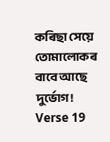কৰিছা সেয়ে তোমালোকৰ বাবে আছে দুৰ্ভোগ!
Verse 19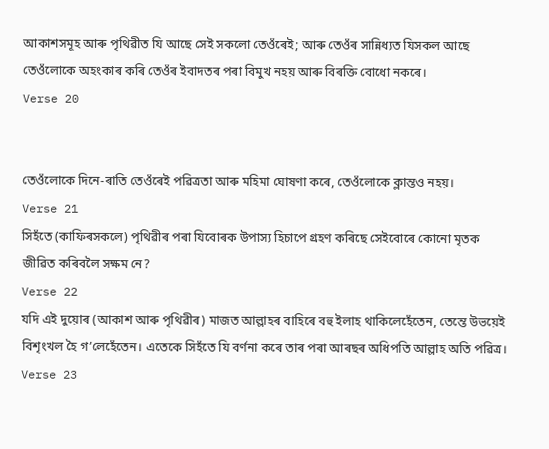আকাশসমূহ আৰু পৃথিৱীত যি আছে সেই সকলো তেওঁৰেই; আৰু তেওঁৰ সান্নিধ্যত যিসকল আছে তেওঁলোকে অহংকাৰ কৰি তেওঁৰ ইবাদতৰ পৰা বিমুখ নহয় আৰু বিৰক্তি বোধো নকৰে।
Verse 20


তেওঁলোকে দিনে-ৰাতি তেওঁৰেই পৱিত্ৰতা আৰু মহিমা ঘোষণা কৰে, তেওঁলোকে ক্লান্তও নহয়।
Verse 21
সিহঁতে (কাফিৰসকলে) পৃথিৱীৰ পৰা যিবোৰক উপাস্য হিচাপে গ্ৰহণ কৰিছে সেইবোৰে কোনো মৃতক জীৱিত কৰিবলৈ সক্ষম নে?
Verse 22
যদি এই দুয়োৰ (আকাশ আৰু পৃথিৱীৰ) মাজত আল্লাহৰ বাহিৰে বহু ইলাহ থাকিলেহেঁতেন, তেন্তে উভয়েই বিশৃংখল হৈ গ’লেহেঁতেন। এতেকে সিহঁতে যি বৰ্ণনা কৰে তাৰ পৰা আৰছৰ অধিপতি আল্লাহ অতি পৱিত্ৰ।
Verse 23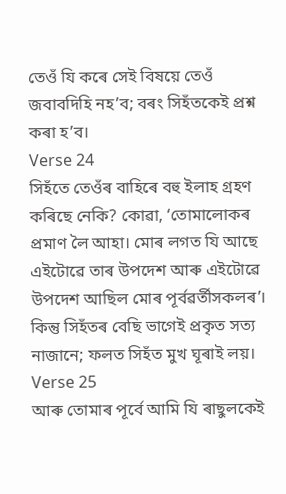তেওঁ যি কৰে সেই বিষয়ে তেওঁ জবাবদিহি নহ’ব; বৰং সিহঁতকেই প্ৰশ্ন কৰা হ’ব।
Verse 24
সিহঁতে তেওঁৰ বাহিৰে বহু ইলাহ গ্ৰহণ কৰিছে নেকি? কোৱা, ‘তোমালোকৰ প্ৰমাণ লৈ আহা। মোৰ লগত যি আছে এইটোৱে তাৰ উপদেশ আৰু এইটোৱে উপদেশ আছিল মোৰ পূৰ্বৱৰ্তীসকলৰ’। কিন্তু সিহঁতৰ বেছি ভাগেই প্ৰকৃত সত্য নাজানে; ফলত সিহঁত মুখ ঘূৰাই লয়।
Verse 25
আৰু তোমাৰ পূৰ্বে আমি যি ৰাছুলকেই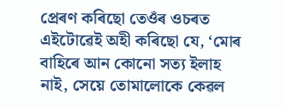প্ৰেৰণ কৰিছো তেওঁৰ ওচৰত এইটোৱেই অহী কৰিছো যে, ‘মোৰ বাহিৰে আন কোনো সত্য ইলাহ নাই, সেয়ে তোমালোকে কেৱল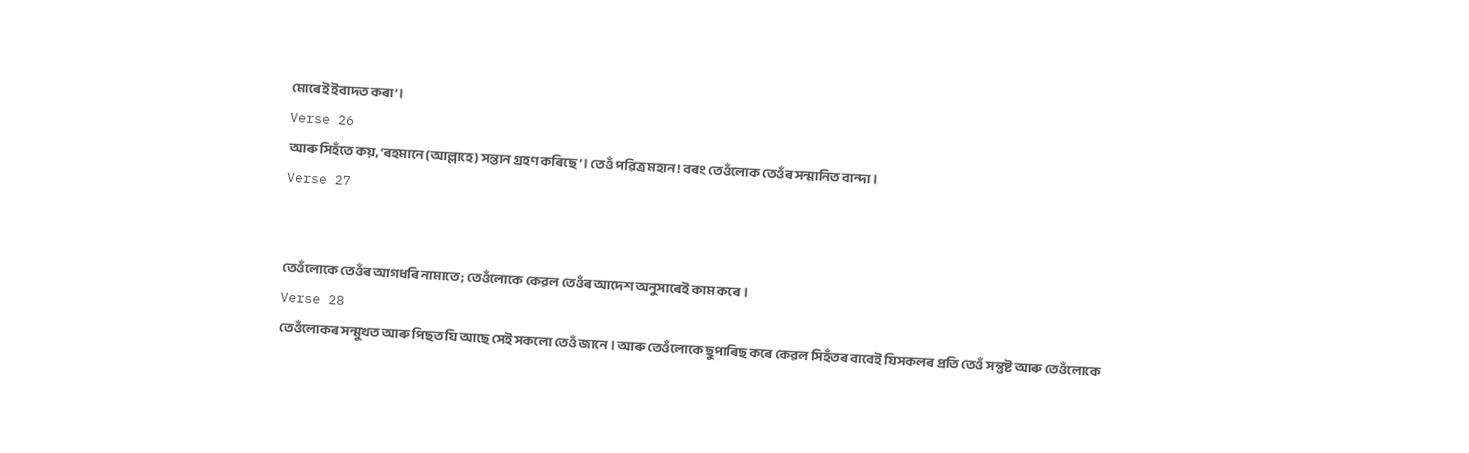মোৰেই ইবাদত কৰা’।
Verse 26
আৰু সিহঁতে কয়, ‘ৰহমানে (আল্লাহে) সন্তান গ্ৰহণ কৰিছে’। তেওঁ পৱিত্ৰ মহান! বৰং তেওঁলোক তেওঁৰ সন্মানিত বান্দা।
Verse 27


তেওঁলোকে তেওঁৰ আগধৰি নামাতে; তেওঁলোকে কেৱল তেওঁৰ আদেশ অনুসাৰেই কাম কৰে।
Verse 28
তেওঁলোকৰ সন্মুখত আৰু পিছত যি আছে সেই সকলো তেওঁ জানে। আৰু তেওঁলোকে ছুপাৰিছ কৰে কেৱল সিহঁতৰ বাবেই যিসকলৰ প্ৰতি তেওঁ সন্তুষ্ট আৰু তেওঁলোকে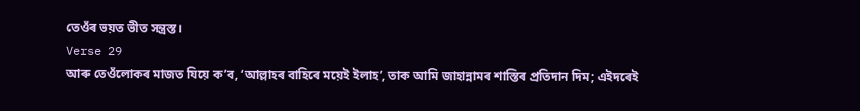তেওঁৰ ভয়ত ভীত সন্ত্ৰস্ত।
Verse 29
আৰু তেওঁলোকৰ মাজত যিয়ে ক’ব, ‘আল্লাহৰ বাহিৰে ময়েই ইলাহ’, তাক আমি জাহান্নামৰ শাস্তিৰ প্ৰতিদান দিম; এইদৰেই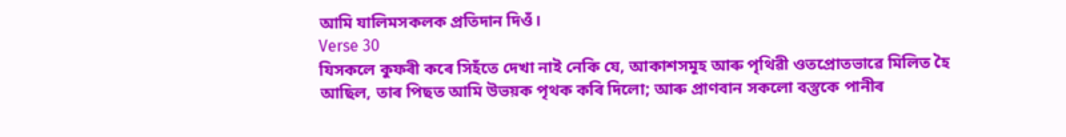আমি যালিমসকলক প্ৰতিদান দিওঁ।
Verse 30
যিসকলে কুফৰী কৰে সিহঁতে দেখা নাই নেকি যে, আকাশসমূহ আৰু পৃথিৱী ওতপ্ৰোতভাৱে মিলিত হৈ আছিল, তাৰ পিছত আমি উভয়ক পৃথক কৰি দিলো; আৰু প্ৰাণবান সকলো বস্তুকে পানীৰ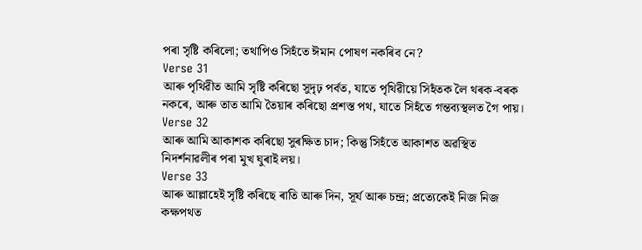পৰা সৃষ্টি কৰিলো; তথাপিও সিহঁতে ঈমান পোষণ নকৰিব নে?
Verse 31
আৰু পৃথিৱীত আমি সৃষ্টি কৰিছো সুদৃঢ় পৰ্বত, যাতে পৃথিৱীয়ে সিহঁতক লৈ থৰক-বৰক নকৰে, আৰু তাত আমি তৈয়াৰ কৰিছো প্ৰশস্ত পথ, যাতে সিহঁতে গন্তব্যস্থলত গৈ পায়।
Verse 32
আৰু আমি আকাশক কৰিছো সুৰক্ষিত চাদ; কিন্তু সিহঁতে আকাশত অৱস্থিত নিদৰ্শনাৱলীৰ পৰা মুখ ঘুৰাই লয়।
Verse 33
আৰু আল্লাহেই সৃষ্টি কৰিছে ৰাতি আৰু দিন, সূৰ্য আৰু চন্দ্ৰ; প্ৰত্যেকেই নিজ নিজ কক্ষপথত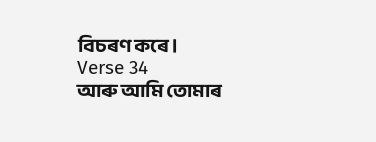বিচৰণ কৰে।
Verse 34
আৰু আমি তোমাৰ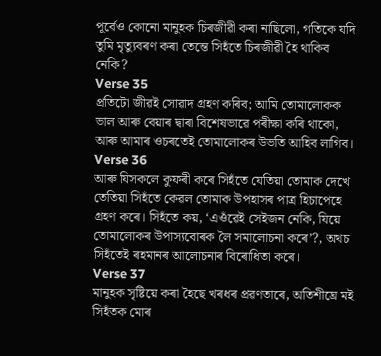পূৰ্বেও কোনো মানুহক চিৰজীৱী কৰা নাছিলো, গতিকে যদি তুমি মৃত্যুবৰণ কৰা তেন্তে সিহঁতে চিৰজীৱী হৈ থাকিব নেকি?
Verse 35
প্ৰতিটো জীৱই সোৱাদ গ্ৰহণ কৰিব; আমি তোমালোকক ভাল আৰু বেয়াৰ দ্বাৰা বিশেষভাৱে পৰীক্ষা কৰি থাকো, আৰু আমাৰ ওচৰতেই তোমালোকৰ উভতি আহিব লাগিব।
Verse 36
আৰু যিসকলে কুফৰী কৰে সিহঁতে যেতিয়া তোমাক দেখে তেতিয়া সিহঁতে কেৱল তোমাক উপহাসৰ পাত্ৰ হিচাপেহে গ্ৰহণ কৰে। সিহঁতে কয়, ‘এওঁৱেই সেইজন নেকি, যিয়ে তোমালোকৰ উপাস্যবোৰক লৈ সমালোচনা কৰে’?, অথচ সিহঁতেই ৰহমানৰ আলোচনাৰ বিৰোধিতা কৰে।
Verse 37
মানুহক সৃষ্টিয়ে কৰা হৈছে খৰধৰ প্ৰৱণতাৰে, অতিশীঘ্ৰে মই সিহঁতক মোৰ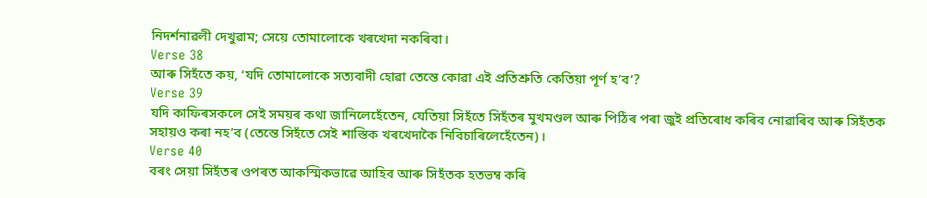নিদৰ্শনাৱলী দেখুৱাম; সেয়ে তোমালোকে খৰখেদা নকৰিবা।
Verse 38
আৰু সিহঁতে কয়, ‘যদি তোমালোকে সত্যবাদী হোৱা তেন্তে কোৱা এই প্ৰতিশ্ৰুতি কেতিয়া পূৰ্ণ হ’ব’?
Verse 39
যদি কাফিৰসকলে সেই সময়ৰ কথা জানিলেহেঁতেন, যেতিয়া সিহঁতে সিহঁতৰ মুখমণ্ডল আৰু পিঠিৰ পৰা জুই প্ৰতিৰোধ কৰিব নোৱাৰিব আৰু সিহঁতক সহায়ও কৰা নহ’ব (তেন্তে সিহঁতে সেই শাস্তিক খৰখেদাকৈ নিবিচাৰিলেহেঁতেন)।
Verse 40
বৰং সেয়া সিহঁতৰ ওপৰত আকস্মিকভাৱে আহিব আৰু সিহঁতক হতভম্ব কৰি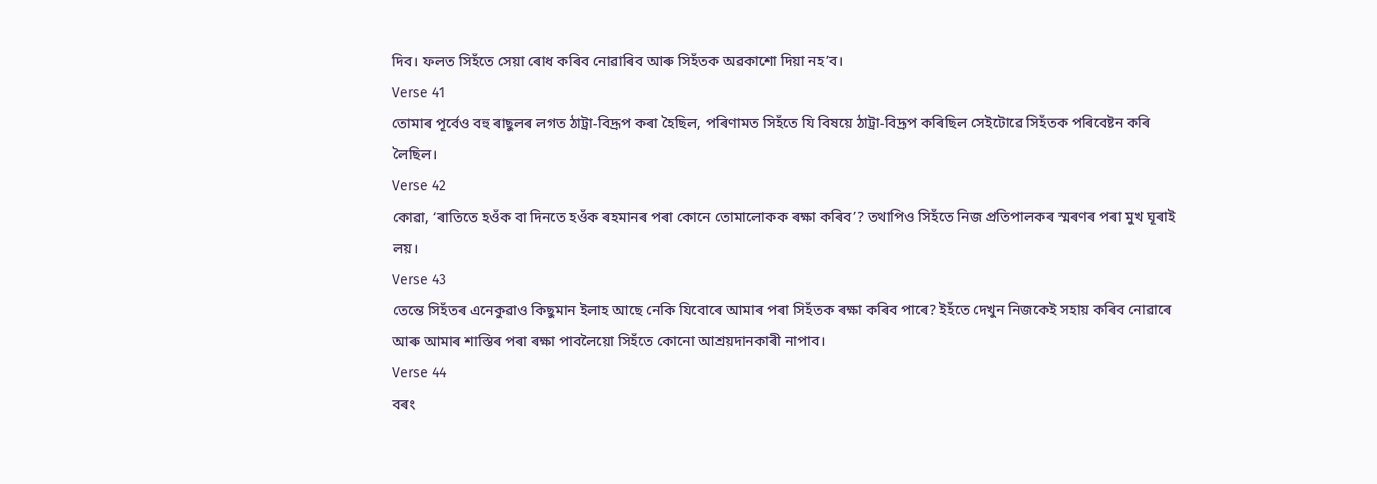দিব। ফলত সিহঁতে সেয়া ৰোধ কৰিব নোৱাৰিব আৰু সিহঁতক অৱকাশো দিয়া নহ’ব।
Verse 41
তোমাৰ পূৰ্বেও বহু ৰাছুলৰ লগত ঠাট্ৰা-বিদ্ৰূপ কৰা হৈছিল, পৰিণামত সিহঁতে যি বিষয়ে ঠাট্ৰা-বিদ্ৰূপ কৰিছিল সেইটোৱে সিহঁতক পৰিবেষ্টন কৰি লৈছিল।
Verse 42
কোৱা, ‘ৰাতিতে হওঁক বা দিনতে হওঁক ৰহমানৰ পৰা কোনে তোমালোকক ৰক্ষা কৰিব’? তথাপিও সিহঁতে নিজ প্ৰতিপালকৰ স্মৰণৰ পৰা মুখ ঘূৰাই লয়।
Verse 43
তেন্তে সিহঁতৰ এনেকুৱাও কিছুমান ইলাহ আছে নেকি যিবোৰে আমাৰ পৰা সিহঁতক ৰক্ষা কৰিব পাৰে? ইহঁতে দেখুন নিজকেই সহায় কৰিব নোৱাৰে আৰু আমাৰ শাস্তিৰ পৰা ৰক্ষা পাবলৈয়ো সিহঁতে কোনো আশ্ৰয়দানকাৰী নাপাব।
Verse 44
বৰং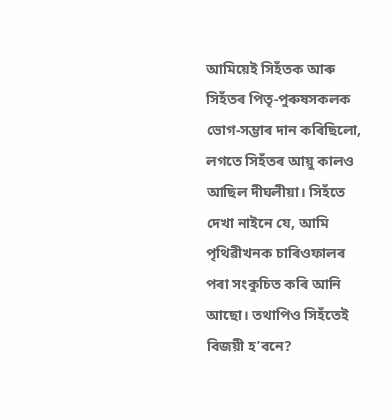আমিয়েই সিহঁতক আৰু সিহঁতৰ পিতৃ-পুৰুষসকলক ভোগ-সম্ভাৰ দান কৰিছিলো, লগতে সিহঁতৰ আয়ু কালও আছিল দীঘলীয়া। সিহঁতে দেখা নাইনে যে, আমি পৃথিৱীখনক চাৰিওফালৰ পৰা সংকুচিত কৰি আনি আছো। তথাপিও সিহঁতেই বিজয়ী হ’বনে?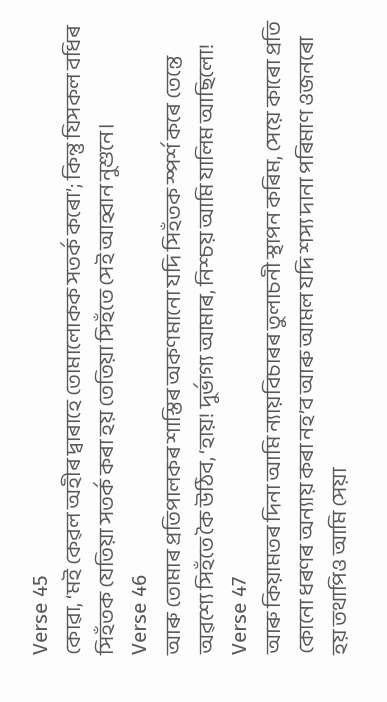Verse 45
কোৱা, ‘মই কেৱল অহীৰ দ্বাৰাহে তোমালোকক সতৰ্ক কৰো’; কিন্তু যিসকল বধিৰ সিহঁতক যেতিয়া সতৰ্ক কৰা হয় তেতিয়া সিহঁতে সেই আহ্বান নুশুনে।
Verse 46
আৰু তোমাৰ প্ৰতিপালকৰ শাস্তিৰ অকণমানো যদি সিহঁতক স্পৰ্শ কৰে তেন্তে অৱশ্যে সিহঁতে কৈ উঠিব, ‘হায়! দুৰ্ভাগ্য আমাৰ, নিশ্চয় আমি যালিম আছিলো!
Verse 47
আৰু কিয়ামতৰ দিনা আমি ন্যায়বিচাৰৰ তুলাচনী স্থাপন কৰিম, সেয়ে কাৰো প্ৰতি কোনো ধৰণৰ অন্যায় কৰা নহ’ব আৰু আমল যদি শস্য দানা পৰিমাণ ওজনৰো হয় তথাপিও আমি সেয়া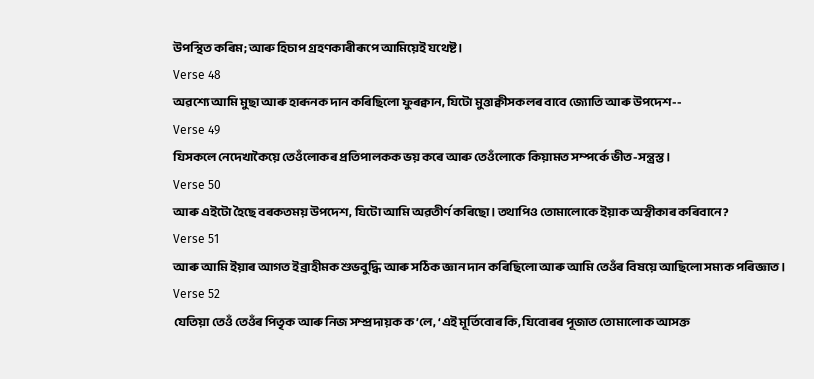উপস্থিত কৰিম; আৰু হিচাপ গ্ৰহণকাৰীৰূপে আমিয়েই যথেষ্ট।
Verse 48
অৱশ্যে আমি মুছা আৰু হাৰূনক দান কৰিছিলো ফুৰক্বান, যিটো মুত্তাক্বীসকলৰ বাবে জ্যোতি আৰু উপদেশ--
Verse 49
যিসকলে নেদেখাকৈয়ে তেওঁলোকৰ প্ৰতিপালকক ভয় কৰে আৰু তেওঁলোকে কিয়ামত সম্পৰ্কে ভীত-সন্ত্ৰস্ত।
Verse 50
আৰু এইটো হৈছে বৰকতময় উপদেশ, যিটো আমি অৱতীৰ্ণ কৰিছো। তথাপিও তোমালোকে ইয়াক অস্বীকাৰ কৰিবানে?
Verse 51
আৰু আমি ইয়াৰ আগত ইব্ৰাহীমক শুভবুদ্ধি আৰু সঠিক জ্ঞান দান কৰিছিলো আৰু আমি তেওঁৰ বিষয়ে আছিলো সম্যক পৰিজ্ঞাত।
Verse 52
যেতিয়া তেওঁ তেওঁৰ পিতৃক আৰু নিজ সম্প্ৰদায়ক ক’লে, ‘এই মূৰ্তিবোৰ কি, যিবোৰৰ পূজাত তোমালোক আসক্ত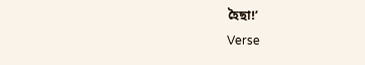হৈছা!’
Verse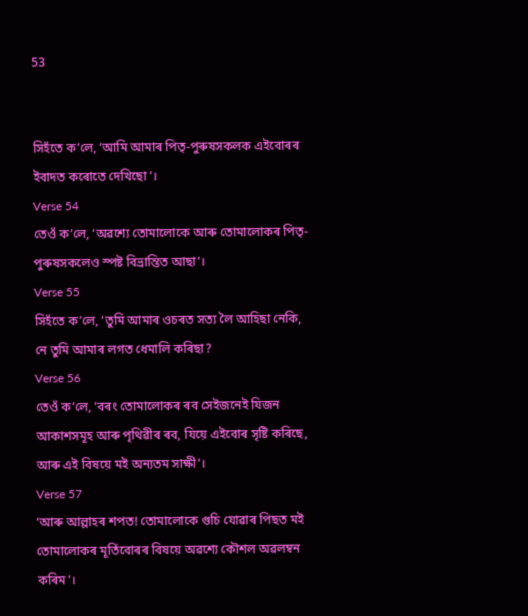53


সিহঁতে ক’লে, ‘আমি আমাৰ পিতৃ-পুৰুষসকলক এইবোৰৰ ইবাদত কৰোতে দেখিছো’।
Verse 54
তেওঁ ক’লে, ‘অৱশ্যে তোমালোকে আৰু তোমালোকৰ পিতৃ-পুৰুষসকলেও স্পষ্ট বিভ্ৰান্তিত আছা’।
Verse 55
সিহঁতে ক’লে, ‘তুমি আমাৰ ওচৰত সত্য লৈ আহিছা নেকি, নে তুমি আমাৰ লগত ধেমালি কৰিছা?
Verse 56
তেওঁ ক’লে, ‘বৰং তোমালোকৰ ৰব সেইজনেই যিজন আকাশসমূহ আৰু পৃথিৱীৰ ৰব, যিয়ে এইবোৰ সৃষ্টি কৰিছে, আৰু এই বিষয়ে মই অন্যতম সাক্ষী’।
Verse 57
‘আৰু আল্লাহৰ শপত! তোমালোকে গুচি যোৱাৰ পিছত মই তোমালোকৰ মূৰ্তিবোৰৰ বিষয়ে অৱশ্যে কৌশল অৱলম্বন কৰিম’।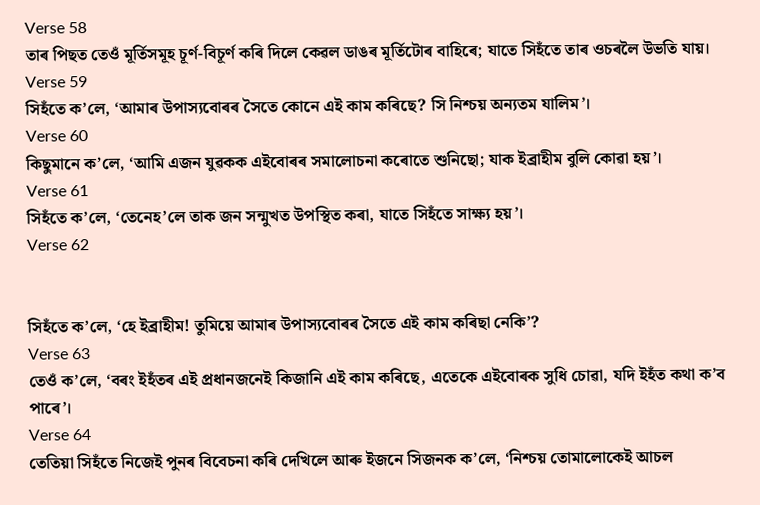Verse 58
তাৰ পিছত তেওঁ মূৰ্তিসমূহ চূৰ্ণ-বিচূৰ্ণ কৰি দিলে কেৱল ডাঙৰ মূৰ্তিটোৰ বাহিৰে; যাতে সিহঁতে তাৰ ওচৰলৈ উভতি যায়।
Verse 59
সিহঁতে ক’লে, ‘আমাৰ উপাস্যবোৰৰ সৈতে কোনে এই কাম কৰিছে? সি নিশ্চয় অন্যতম যালিম’।
Verse 60
কিছুমানে ক’লে, ‘আমি এজন যুৱকক এইবোৰৰ সমালোচনা কৰোতে শুনিছো; যাক ইব্ৰাহীম বুলি কোৱা হয়’।
Verse 61
সিহঁতে ক’লে, ‘তেনেহ’লে তাক জন সন্মুখত উপস্থিত কৰা, যাতে সিহঁতে সাক্ষ্য হয়’।
Verse 62


সিহঁতে ক’লে, ‘হে ইব্ৰাহীম! তুমিয়ে আমাৰ উপাস্যবোৰৰ সৈতে এই কাম কৰিছা নেকি’?
Verse 63
তেওঁ ক’লে, ‘বৰং ইহঁতৰ এই প্ৰধানজনেই কিজানি এই কাম কৰিছে, এতেকে এইবোৰক সুধি চোৱা, যদি ইহঁত কথা ক’ব পাৰে’।
Verse 64
তেতিয়া সিহঁতে নিজেই পুনৰ বিবেচনা কৰি দেখিলে আৰু ইজনে সিজনক ক’লে, ‘নিশ্চয় তোমালোকেই আচল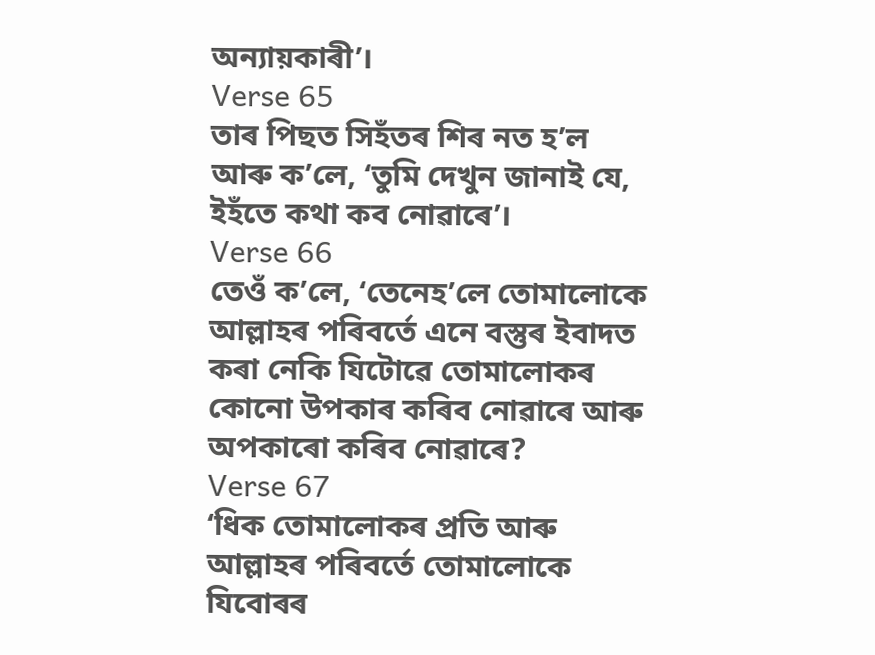অন্যায়কাৰী’।
Verse 65
তাৰ পিছত সিহঁতৰ শিৰ নত হ’ল আৰু ক’লে, ‘তুমি দেখুন জানাই যে, ইহঁতে কথা কব নোৱাৰে’।
Verse 66
তেওঁ ক’লে, ‘তেনেহ’লে তোমালোকে আল্লাহৰ পৰিবৰ্তে এনে বস্তুৰ ইবাদত কৰা নেকি যিটোৱে তোমালোকৰ কোনো উপকাৰ কৰিব নোৱাৰে আৰু অপকাৰো কৰিব নোৱাৰে?
Verse 67
‘ধিক তোমালোকৰ প্ৰতি আৰু আল্লাহৰ পৰিবৰ্তে তোমালোকে যিবোৰৰ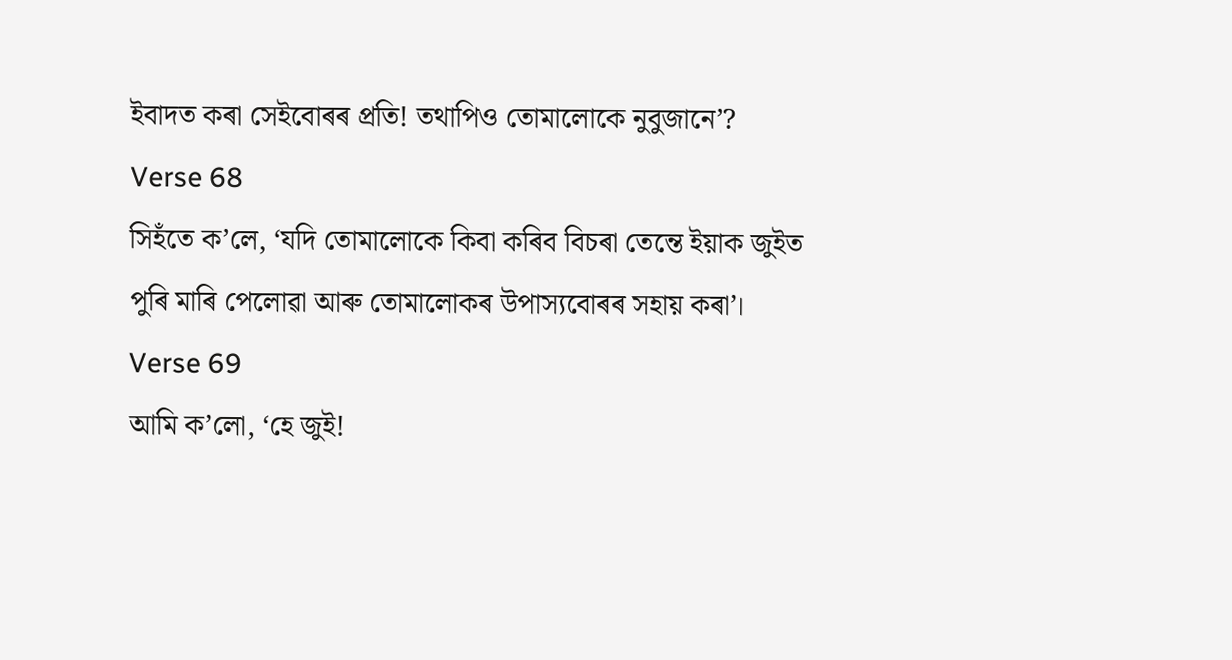ইবাদত কৰা সেইবোৰৰ প্ৰতি! তথাপিও তোমালোকে নুবুজানে’?
Verse 68
সিহঁতে ক’লে, ‘যদি তোমালোকে কিবা কৰিব বিচৰা তেন্তে ইয়াক জুইত পুৰি মাৰি পেলোৱা আৰু তোমালোকৰ উপাস্যবোৰৰ সহায় কৰা’।
Verse 69
আমি ক’লো, ‘হে জুই!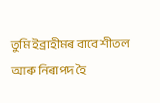তুমি ইব্ৰাহীমৰ বাবে শীতল আৰু নিৰাপদ হৈ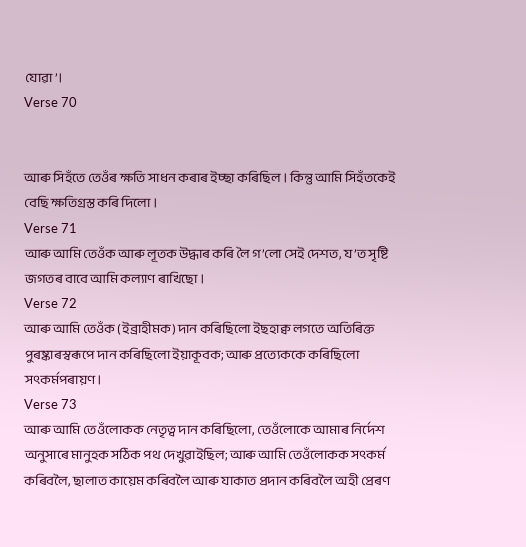যোৱা’।
Verse 70


আৰু সিহঁতে তেওঁৰ ক্ষতি সাধন কৰাৰ ইচ্ছা কৰিছিল। কিন্তু আমি সিহঁতকেই বেছি ক্ষতিগ্ৰস্ত কৰি দিলো।
Verse 71
আৰু আমি তেওঁক আৰু লূতক উদ্ধাৰ কৰি লৈ গ’লো সেই দেশত, য’ত সৃষ্টি জগতৰ বাবে আমি কল্যাণ ৰাখিছো।
Verse 72
আৰু আমি তেওঁক (ইব্ৰাহীমক) দান কৰিছিলো ইছহাক্ব লগতে অতিৰিক্ত পুৰষ্কাৰস্বৰূপে দান কৰিছিলো ইয়াকূবক; আৰু প্ৰত্যেককে কৰিছিলো সৎকৰ্মপৰায়ণ।
Verse 73
আৰু আমি তেওঁলোকক নেতৃত্ব দান কৰিছিলো, তেওঁলোকে আমাৰ নিৰ্দেশ অনুসাৰে মানুহক সঠিক পথ দেখুৱাইছিল; আৰু আমি তেওঁলোকক সৎকৰ্ম কৰিবলৈ, ছালাত কায়েম কৰিবলৈ আৰু যাকাত প্ৰদান কৰিবলৈ অহী প্ৰেৰণ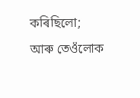কৰিছিলো; আৰু তেওঁলোক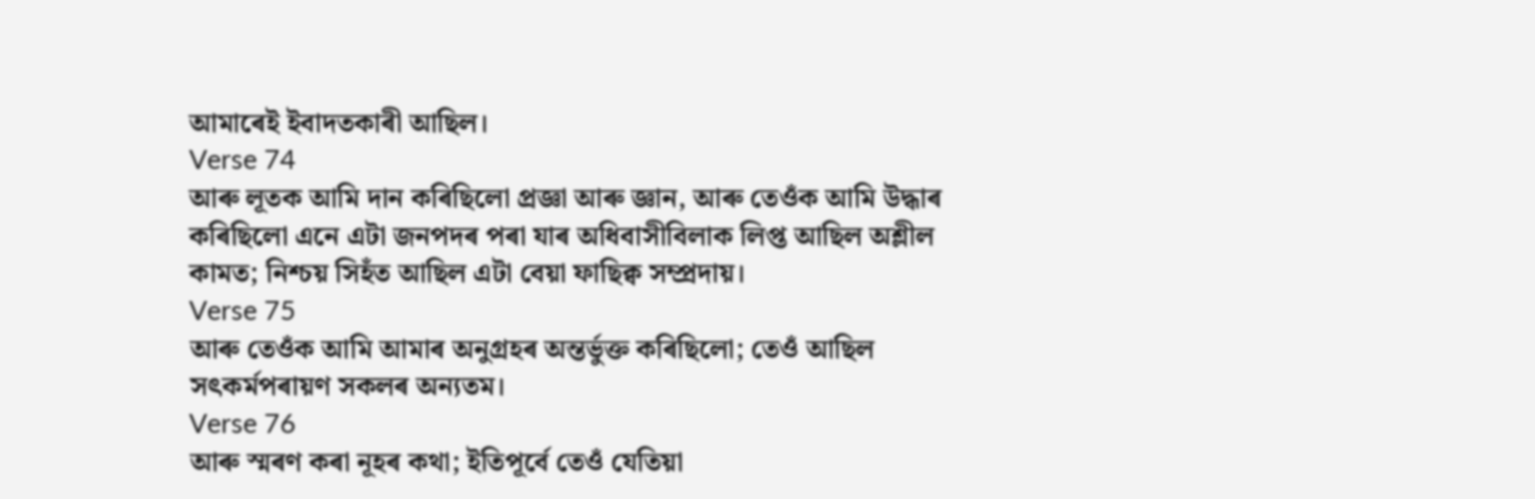আমাৰেই ইবাদতকাৰী আছিল।
Verse 74
আৰু লূতক আমি দান কৰিছিলো প্ৰজ্ঞা আৰু জ্ঞান, আৰু তেওঁক আমি উদ্ধাৰ কৰিছিলো এনে এটা জনপদৰ পৰা যাৰ অধিবাসীবিলাক লিপ্ত আছিল অশ্লীল কামত; নিশ্চয় সিহঁত আছিল এটা বেয়া ফাছিক্ব সম্প্ৰদায়।
Verse 75
আৰু তেওঁক আমি আমাৰ অনুগ্ৰহৰ অন্তৰ্ভুক্ত কৰিছিলো; তেওঁ আছিল সৎকৰ্মপৰায়ণ সকলৰ অন্যতম।
Verse 76
আৰু স্মৰণ কৰা নূহৰ কথা; ইতিপূৰ্বে তেওঁ যেতিয়া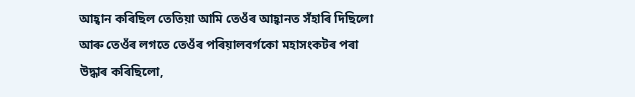আহ্বান কৰিছিল তেতিয়া আমি তেওঁৰ আহ্বানত সঁহাৰি দিছিলো আৰু তেওঁৰ লগতে তেওঁৰ পৰিয়ালবৰ্গকো মহাসংকটৰ পৰা উদ্ধাৰ কৰিছিলো,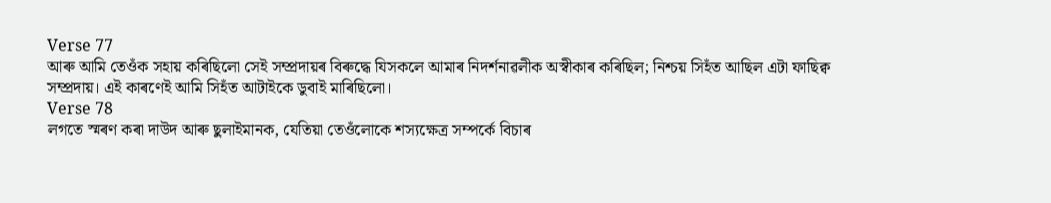Verse 77
আৰু আমি তেওঁক সহায় কৰিছিলো সেই সম্প্ৰদায়ৰ বিৰুদ্ধে যিসকলে আমাৰ নিদৰ্শনাৱলীক অস্বীকাৰ কৰিছিল; নিশ্চয় সিহঁত আছিল এটা ফাছিক্ব সম্প্ৰদায়। এই কাৰণেই আমি সিহঁত আটাইকে ডুবাই মাৰিছিলো।
Verse 78
লগতে স্মৰণ কৰা দাউদ আৰু ছুলাইমানক, যেতিয়া তেওঁলোকে শস্যক্ষেত্ৰ সম্পৰ্কে বিচাৰ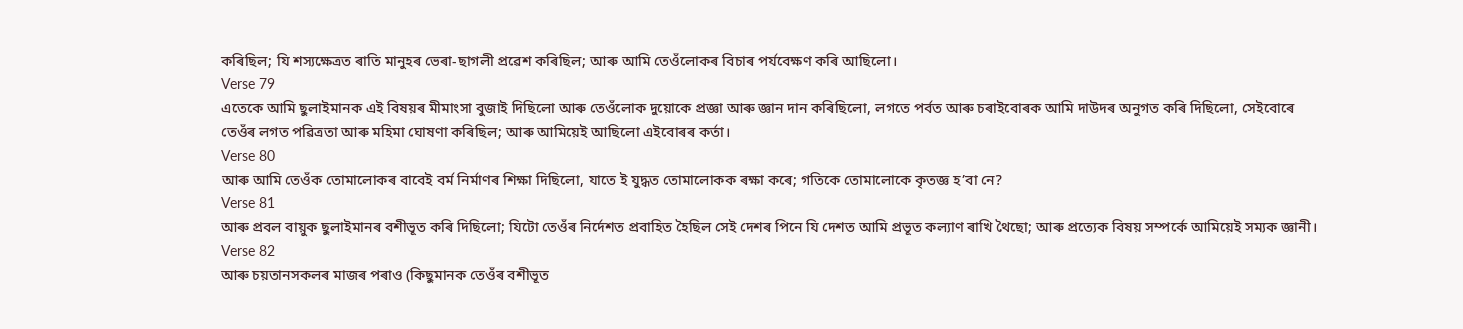কৰিছিল; যি শস্যক্ষেত্ৰত ৰাতি মানুহৰ ভেৰা-ছাগলী প্ৰৱেশ কৰিছিল; আৰু আমি তেওঁলোকৰ বিচাৰ পৰ্যবেক্ষণ কৰি আছিলো।
Verse 79
এতেকে আমি ছুলাইমানক এই বিষয়ৰ মীমাংসা বুজাই দিছিলো আৰু তেওঁলোক দুয়োকে প্ৰজ্ঞা আৰু জ্ঞান দান কৰিছিলো, লগতে পৰ্বত আৰু চৰাইবোৰক আমি দাউদৰ অনুগত কৰি দিছিলো, সেইবোৰে তেওঁৰ লগত পৱিত্ৰতা আৰু মহিমা ঘোষণা কৰিছিল; আৰু আমিয়েই আছিলো এইবোৰৰ কৰ্তা।
Verse 80
আৰু আমি তেওঁক তোমালোকৰ বাবেই বৰ্ম নিৰ্মাণৰ শিক্ষা দিছিলো, যাতে ই যুদ্ধত তোমালোকক ৰক্ষা কৰে; গতিকে তোমালোকে কৃতজ্ঞ হ’বা নে?
Verse 81
আৰু প্ৰবল বায়ুক ছুলাইমানৰ বশীভূত কৰি দিছিলো; যিটো তেওঁৰ নিৰ্দেশত প্ৰবাহিত হৈছিল সেই দেশৰ পিনে যি দেশত আমি প্ৰভূত কল্যাণ ৰাখি থৈছো; আৰু প্ৰত্যেক বিষয় সম্পৰ্কে আমিয়েই সম্যক জ্ঞানী।
Verse 82
আৰু চয়তানসকলৰ মাজৰ পৰাও (কিছুমানক তেওঁৰ বশীভূত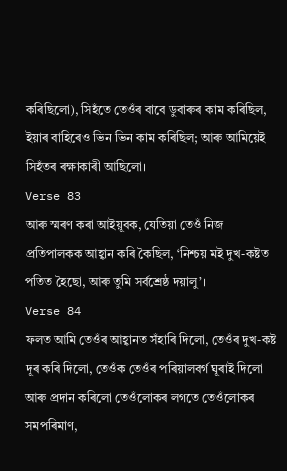কৰিছিলো), সিহঁতে তেওঁৰ বাবে ডুবাৰুৰ কাম কৰিছিল, ইয়াৰ বাহিৰেও ভিন ভিন কাম কৰিছিল; আৰু আমিয়েই সিহঁতৰ ৰক্ষাকাৰী আছিলো।
Verse 83
আৰু স্মৰণ কৰা আইয়ূবক, যেতিয়া তেওঁ নিজ প্ৰতিপালকক আহ্বান কৰি কৈছিল, ‘নিশ্চয় মই দুখ-কষ্টত পতিত হৈছো, আৰু তুমি সৰ্বশ্ৰেষ্ঠ দয়ালু’।
Verse 84
ফলত আমি তেওঁৰ আহ্বানত সঁহাৰি দিলো, তেওঁৰ দুখ-কষ্ট দূৰ কৰি দিলো, তেওঁক তেওঁৰ পৰিয়ালবৰ্গ ঘূৰাই দিলো আৰু প্ৰদান কৰিলো তেওঁলোকৰ লগতে তেওঁলোকৰ সমপৰিমাণ,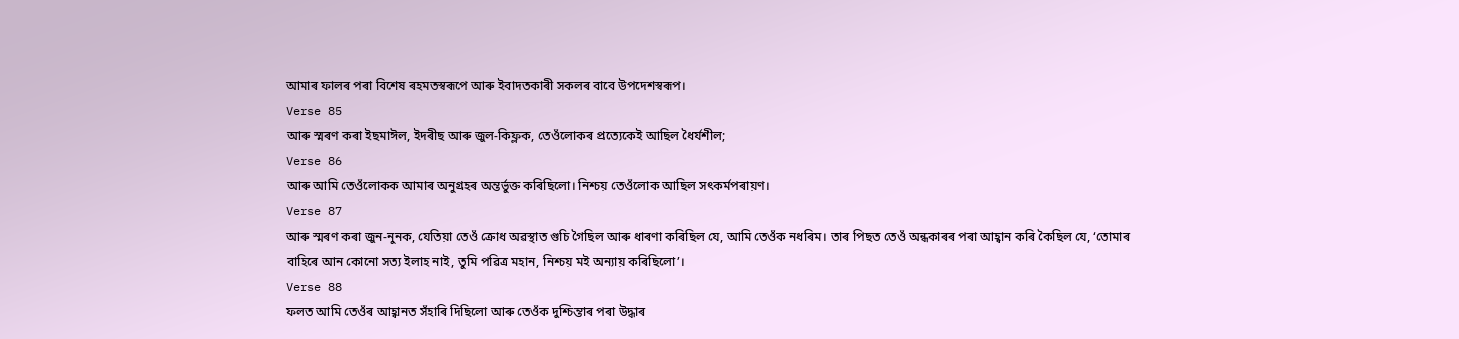আমাৰ ফালৰ পৰা বিশেষ ৰহমতস্বৰূপে আৰু ইবাদতকাৰী সকলৰ বাবে উপদেশস্বৰূপ।
Verse 85
আৰু স্মৰণ কৰা ইছমাঈল, ইদৰীছ আৰু জুল-কিফ্লক, তেওঁলোকৰ প্ৰত্যেকেই আছিল ধৈৰ্যশীল;
Verse 86
আৰু আমি তেওঁলোকক আমাৰ অনুগ্ৰহৰ অন্তৰ্ভুক্ত কৰিছিলো। নিশ্চয় তেওঁলোক আছিল সৎকৰ্মপৰায়ণ।
Verse 87
আৰু স্মৰণ কৰা জুন-নুনক, যেতিয়া তেওঁ ক্ৰোধ অৱস্থাত গুচি গৈছিল আৰু ধাৰণা কৰিছিল যে, আমি তেওঁক নধৰিম। তাৰ পিছত তেওঁ অন্ধকাৰৰ পৰা আহ্বান কৰি কৈছিল যে, ‘তোমাৰ বাহিৰে আন কোনো সত্য ইলাহ নাই, তুমি পৱিত্ৰ মহান, নিশ্চয় মই অন্যায় কৰিছিলো’।
Verse 88
ফলত আমি তেওঁৰ আহ্বানত সঁহাৰি দিছিলো আৰু তেওঁক দুশ্চিন্তাৰ পৰা উদ্ধাৰ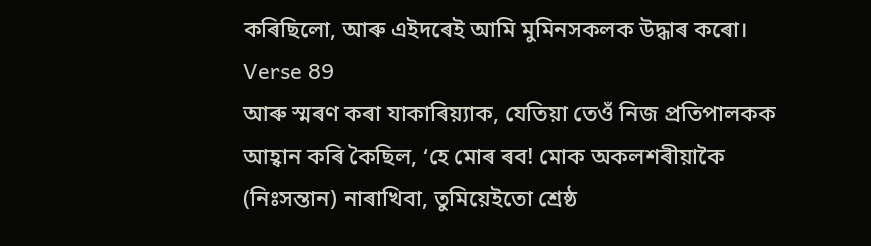কৰিছিলো, আৰু এইদৰেই আমি মুমিনসকলক উদ্ধাৰ কৰো।
Verse 89
আৰু স্মৰণ কৰা যাকাৰিয়্যাক, যেতিয়া তেওঁ নিজ প্ৰতিপালকক আহ্বান কৰি কৈছিল, ‘হে মোৰ ৰব! মোক অকলশৰীয়াকৈ (নিঃসন্তান) নাৰাখিবা, তুমিয়েইতো শ্ৰেষ্ঠ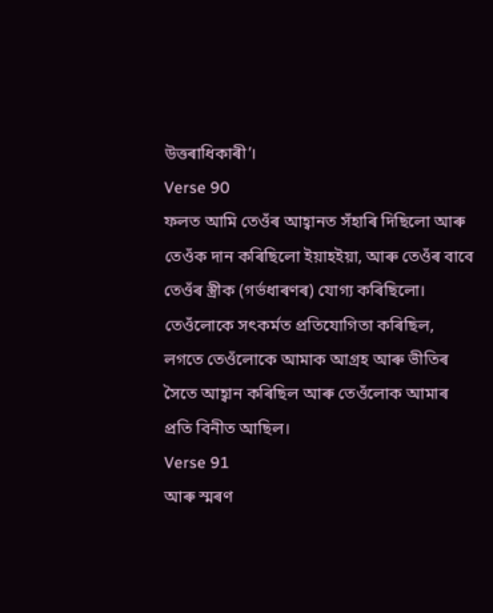উত্তৰাধিকাৰী’।
Verse 90
ফলত আমি তেওঁৰ আহ্বানত সঁহাৰি দিছিলো আৰু তেওঁক দান কৰিছিলো ইয়াহইয়া, আৰু তেওঁৰ বাবে তেওঁৰ স্ত্ৰীক (গৰ্ভধাৰণৰ) যোগ্য কৰিছিলো। তেওঁলোকে সৎকৰ্মত প্ৰতিযোগিতা কৰিছিল, লগতে তেওঁলোকে আমাক আগ্ৰহ আৰু ভীতিৰ সৈতে আহ্বান কৰিছিল আৰু তেওঁলোক আমাৰ প্ৰতি বিনীত আছিল।
Verse 91
আৰু স্মৰণ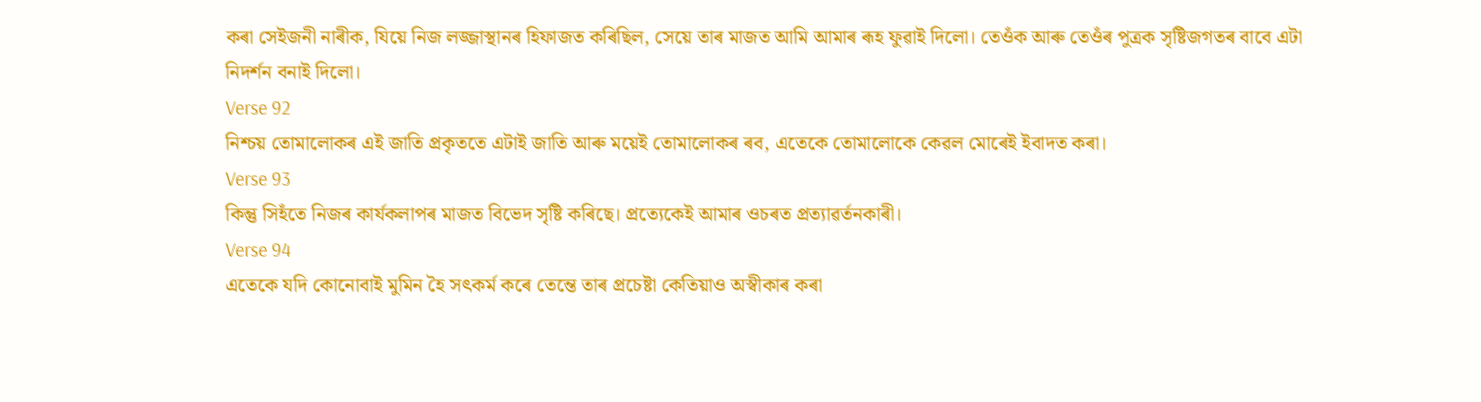কৰা সেইজনী নাৰীক, যিয়ে নিজ লজ্জাস্থানৰ হিফাজত কৰিছিল, সেয়ে তাৰ মাজত আমি আমাৰ ৰূহ ফুৱাই দিলো। তেওঁক আৰু তেওঁৰ পুত্ৰক সৃষ্টিজগতৰ বাবে এটা নিদৰ্শন বনাই দিলো।
Verse 92
নিশ্চয় তোমালোকৰ এই জাতি প্ৰকৃততে এটাই জাতি আৰু ময়েই তোমালোকৰ ৰব, এতেকে তোমালোকে কেৱল মোৰেই ইবাদত কৰা।
Verse 93
কিন্তু সিহঁতে নিজৰ কাৰ্যকলাপৰ মাজত বিভেদ সৃষ্টি কৰিছে। প্ৰত্যেকেই আমাৰ ওচৰত প্ৰত্যাৱৰ্তনকাৰী।
Verse 94
এতেকে যদি কোনোবাই মুমিন হৈ সৎকৰ্ম কৰে তেন্তে তাৰ প্ৰচেষ্টা কেতিয়াও অস্বীকাৰ কৰা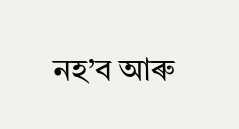নহ’ব আৰু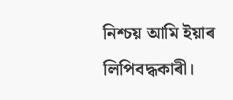নিশ্চয় আমি ইয়াৰ লিপিবদ্ধকাৰী।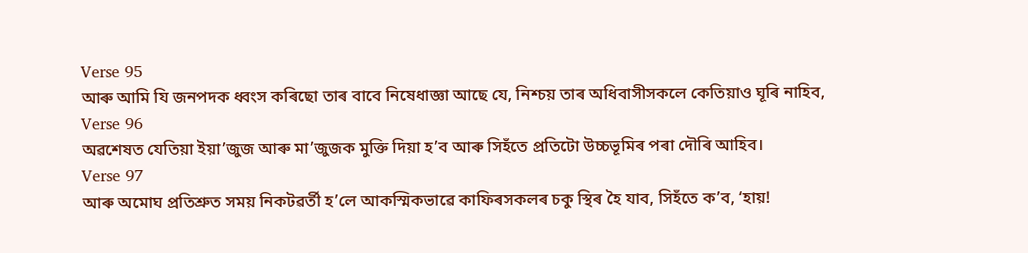Verse 95
আৰু আমি যি জনপদক ধ্বংস কৰিছো তাৰ বাবে নিষেধাজ্ঞা আছে যে, নিশ্চয় তাৰ অধিবাসীসকলে কেতিয়াও ঘূৰি নাহিব,
Verse 96
অৱশেষত যেতিয়া ইয়া’জুজ আৰু মা’জুজক মুক্তি দিয়া হ’ব আৰু সিহঁতে প্ৰতিটো উচ্চভূমিৰ পৰা দৌৰি আহিব।
Verse 97
আৰু অমোঘ প্ৰতিশ্ৰুত সময় নিকটৱৰ্তী হ’লে আকস্মিকভাৱে কাফিৰসকলৰ চকু স্থিৰ হৈ যাব, সিহঁতে ক’ব, ‘হায়!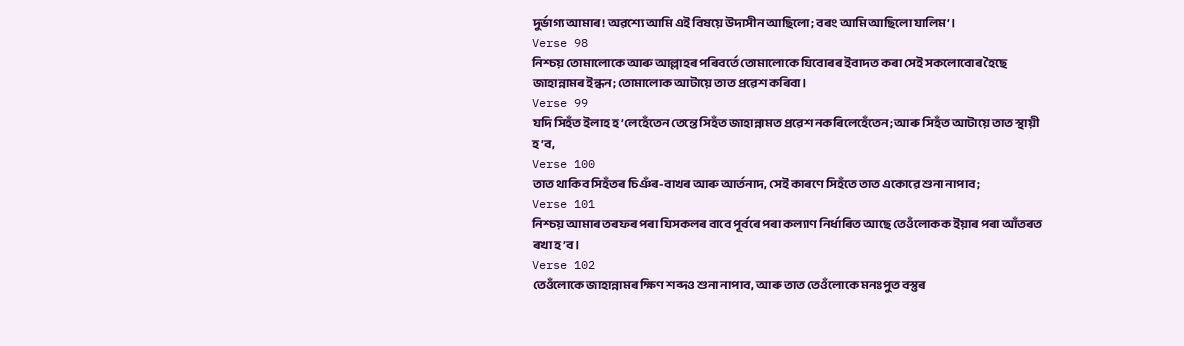দুৰ্ভাগ্য আমাৰ! অৱশ্যে আমি এই বিষয়ে উদাসীন আছিলো; বৰং আমি আছিলো যালিম’।
Verse 98
নিশ্চয় তোমালোকে আৰু আল্লাহৰ পৰিবৰ্তে তোমালোকে যিবোৰৰ ইবাদত কৰা সেই সকলোবোৰ হৈছে জাহান্নামৰ ইন্ধন; তোমালোক আটায়ে তাত প্ৰৱেশ কৰিবা।
Verse 99
যদি সিহঁত ইলাহ হ’লেহেঁতেন তেন্তে সিহঁত জাহান্নামত প্ৰৱেশ নকৰিলেহেঁতেন; আৰু সিহঁত আটায়ে তাত স্থায়ী হ’ব,
Verse 100
তাত থাকিব সিহঁতৰ চিঞঁৰ-বাখৰ আৰু আৰ্তনাদ, সেই কাৰণে সিহঁতে তাত একোৱে শুনা নাপাব;
Verse 101
নিশ্চয় আমাৰ তৰফৰ পৰা যিসকলৰ বাবে পূৰ্বৰে পৰা কল্যাণ নিৰ্ধাৰিত আছে তেওঁলোকক ইয়াৰ পৰা আঁতৰত ৰখা হ’ব।
Verse 102
তেওঁলোকে জাহান্নামৰ ক্ষিণ শব্দও শুনা নাপাব, আৰু তাত তেওঁলোকে মনঃপুত বস্তুৰ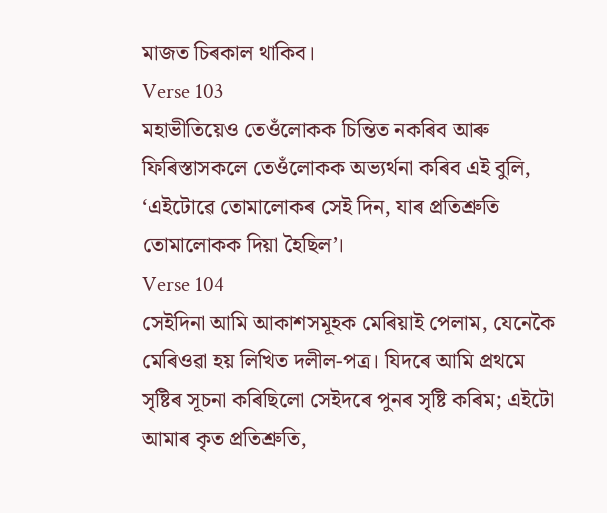মাজত চিৰকাল থাকিব।
Verse 103
মহাভীতিয়েও তেওঁলোকক চিন্তিত নকৰিব আৰু ফিৰিস্তাসকলে তেওঁলোকক অভ্যৰ্থনা কৰিব এই বুলি, ‘এইটোৱে তোমালোকৰ সেই দিন, যাৰ প্ৰতিশ্ৰুতি তোমালোকক দিয়া হৈছিল’।
Verse 104
সেইদিনা আমি আকাশসমূহক মেৰিয়াই পেলাম, যেনেকৈ মেৰিওৱা হয় লিখিত দলীল-পত্ৰ। যিদৰে আমি প্ৰথমে সৃষ্টিৰ সূচনা কৰিছিলো সেইদৰে পুনৰ সৃষ্টি কৰিম; এইটো আমাৰ কৃত প্ৰতিশ্ৰুতি,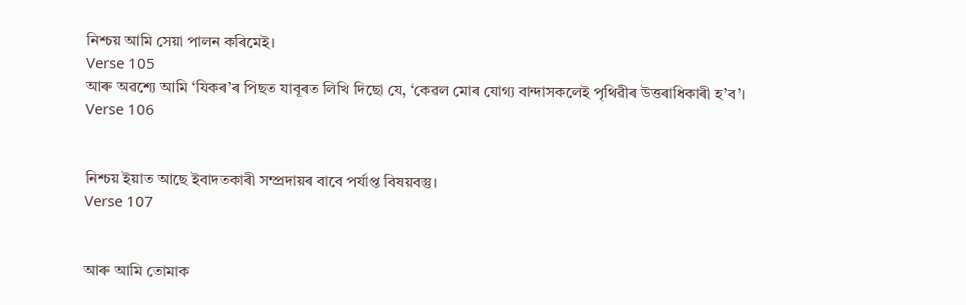নিশ্চয় আমি সেয়া পালন কৰিমেই।
Verse 105
আৰু অৱশ্যে আমি ‘যিকৰ’ৰ পিছত যাবূৰত লিখি দিছো যে, ‘কেৱল মোৰ যোগ্য বান্দাসকলেই পৃথিৱীৰ উত্তৰাধিকাৰী হ’ব’।
Verse 106


নিশ্চয় ইয়াত আছে ইবাদতকাৰী সম্প্ৰদায়ৰ বাবে পৰ্যাপ্ত বিষয়বস্তু।
Verse 107


আৰু আমি তোমাক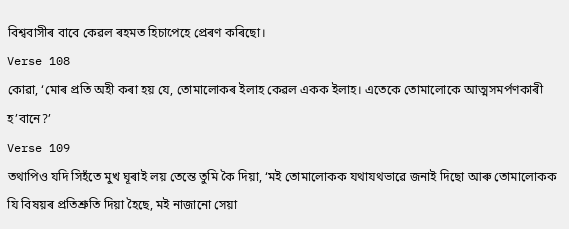বিশ্ববাসীৰ বাবে কেৱল ৰহমত হিচাপেহে প্ৰেৰণ কৰিছো।
Verse 108
কোৱা, ‘মোৰ প্ৰতি অহী কৰা হয় যে, তোমালোকৰ ইলাহ কেৱল একক ইলাহ। এতেকে তোমালোকে আত্মসমৰ্পণকাৰী হ’বানে?’
Verse 109
তথাপিও যদি সিহঁতে মুখ ঘূৰাই লয় তেন্তে তুমি কৈ দিয়া, ‘মই তোমালোকক যথাযথভাৱে জনাই দিছো আৰু তোমালোকক যি বিষয়ৰ প্ৰতিশ্ৰুতি দিয়া হৈছে, মই নাজানো সেয়া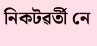নিকটৱৰ্তী নে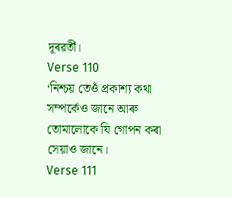দূৰৱৰ্তী।
Verse 110
‘নিশ্চয় তেওঁ প্ৰকাশ্য কথা সম্পৰ্কেও জানে আৰু তোমালোকে যি গোপন কৰা সেয়াও জানে।
Verse 111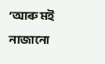‘আৰু মই নাজানো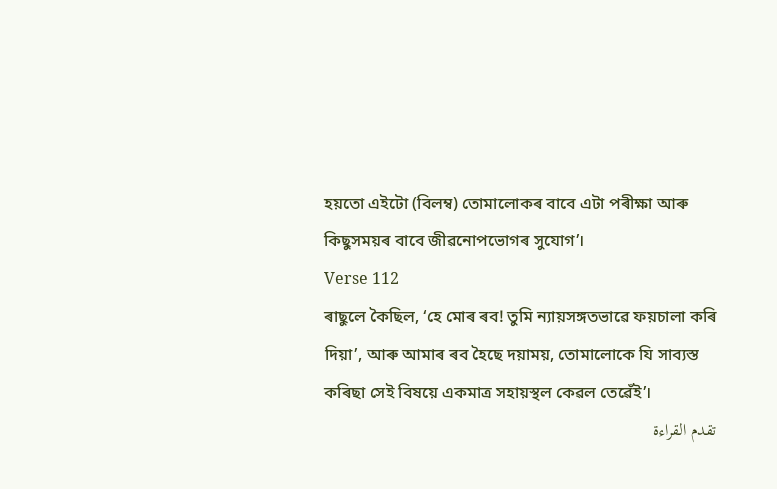হয়তো এইটো (বিলম্ব) তোমালোকৰ বাবে এটা পৰীক্ষা আৰু কিছুসময়ৰ বাবে জীৱনোপভোগৰ সুযোগ’।
Verse 112
ৰাছুলে কৈছিল, ‘হে মোৰ ৰব! তুমি ন্যায়সঙ্গতভাৱে ফয়চালা কৰি দিয়া’, আৰু আমাৰ ৰব হৈছে দয়াময়, তোমালোকে যি সাব্যস্ত কৰিছা সেই বিষয়ে একমাত্ৰ সহায়স্থল কেৱল তেৱেঁই’।
تقدم القراءة